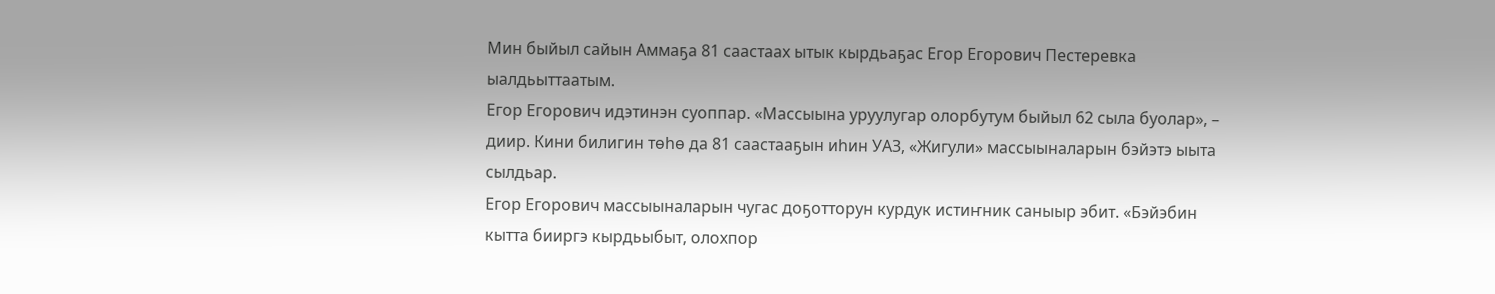Мин быйыл сайын Аммаҕа 81 саастаах ытык кырдьаҕас Егор Егорович Пестеревка ыалдьыттаатым.
Егор Егорович идэтинэн суоппар. «Массыына уруулугар олорбутум быйыл 62 сыла буолар», – диир. Кини билигин төһө да 81 саастааҕын иһин УАЗ, «Жигули» массыыналарын бэйэтэ ыыта сылдьар.
Егор Егорович массыыналарын чугас доҕотторун курдук истиҥник саныыр эбит. «Бэйэбин кытта бииргэ кырдьыбыт, олохпор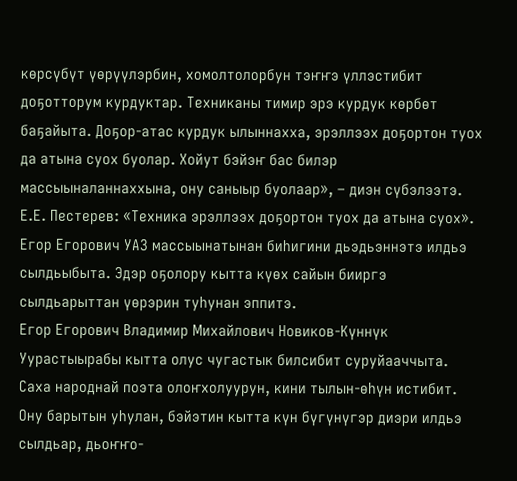көрсүбүт үөрүүлэрбин, хомолтолорбун тэҥҥэ үллэстибит доҕотторум курдуктар. Техниканы тимир эрэ курдук көрбөт баҕайыта. Доҕор-атас курдук ылыннахха, эрэллээх доҕортон туох да атына суох буолар. Хойут бэйэҥ бас билэр массыыналаннаххына, ону саныыр буолаар», – диэн сүбэлээтэ.
Е.Е. Пестерев: «Техника эрэллээх доҕортон туох да атына суох».
Егор Егорович УАЗ массыынатынан биһигини дьэдьэннэтэ илдьэ сылдьыбыта. Эдэр оҕолору кытта күөх сайын бииргэ сылдьарыттан үөрэрин туһунан эппитэ.
Егор Егорович Владимир Михайлович Новиков-Күннүк Уурастыырабы кытта олус чугастык билсибит суруйааччыта. Саха народнай поэта олоҥхолуурун, кини тылын-өһүн истибит. Ону барытын уһулан, бэйэтин кытта күн бүгүнүгэр диэри илдьэ сылдьар, дьоҥҥо-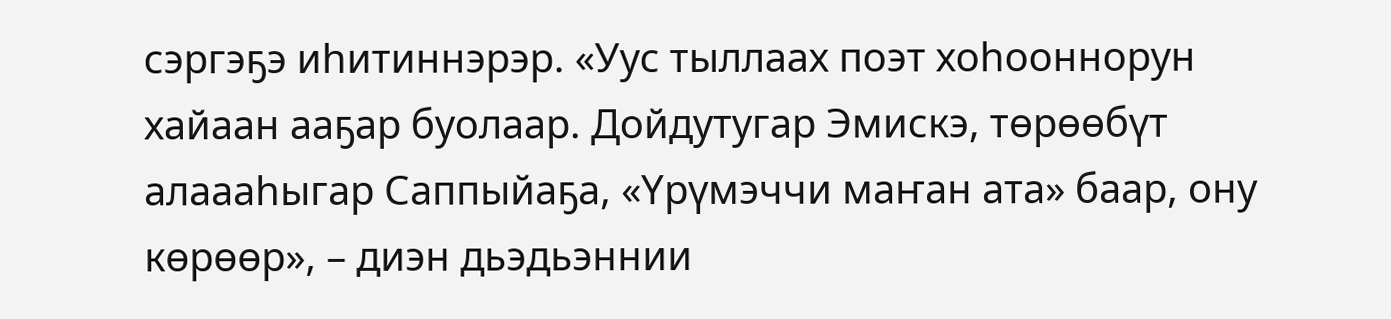сэргэҕэ иһитиннэрэр. «Уус тыллаах поэт хоһооннорун хайаан ааҕар буолаар. Дойдутугар Эмискэ, төрөөбүт алаааһыгар Саппыйаҕа, «Үрүмэччи маҥан ата» баар, ону көрөөр», – диэн дьэдьэннии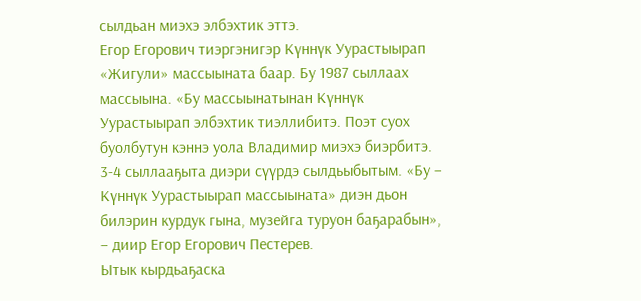сылдьан миэхэ элбэхтик эттэ.
Егор Егорович тиэргэнигэр Күннүк Уурастыырап «Жигули» массыыната баар. Бу 1987 сыллаах массыына. «Бу массыынатынан Күннүк Уурастыырап элбэхтик тиэллибитэ. Поэт суох буолбутун кэннэ уола Владимир миэхэ биэрбитэ. 3-4 сыллааҕыта диэри сүүрдэ сылдьыбытым. «Бу – Күннүк Уурастыырап массыыната» диэн дьон билэрин курдук гына, музейга туруон баҕарабын», – диир Егор Егорович Пестерев.
Ытык кырдьаҕаска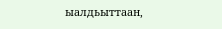ыалдьыттаан,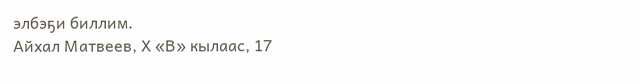элбэҕи биллим.
Айхал Матвеев, Х «В» кылаас, 17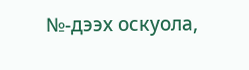№-дээх оскуола,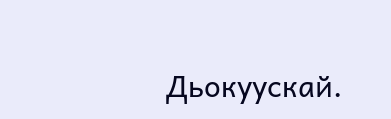Дьокуускай.